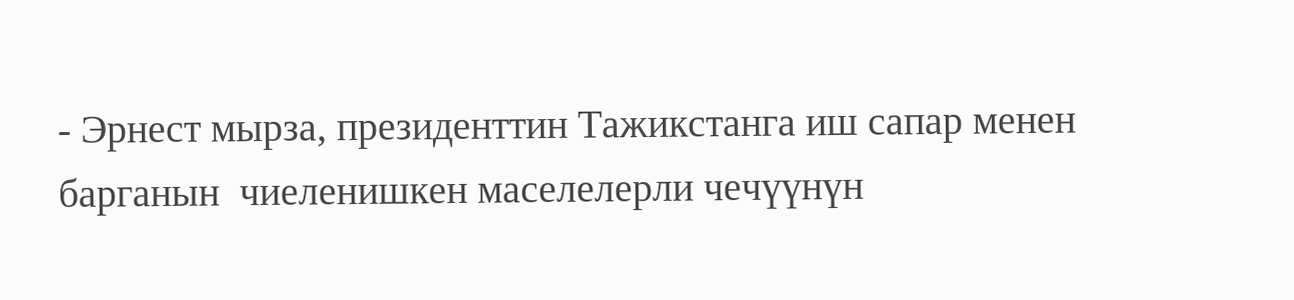- Эрнест мырза, президенттин Тажикстанга иш сапар менен барганын  чиеленишкен маселелерли чечүүнүн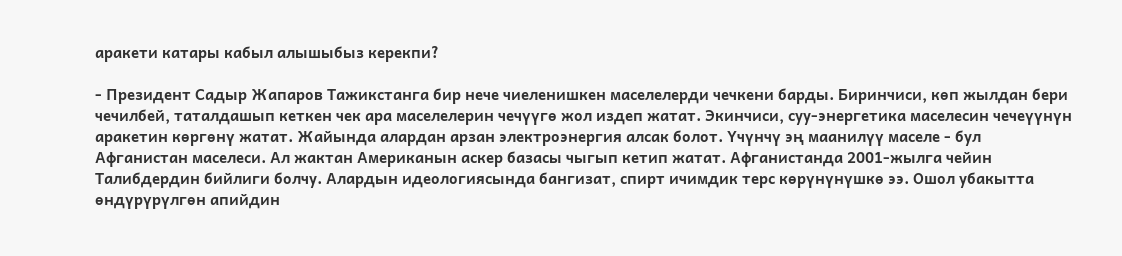аракети катары кабыл алышыбыз керекпи?

- Президент Садыр Жапаров Тажикстанга бир нече чиеленишкен маселелерди чечкени барды. Биринчиси, көп жылдан бери чечилбей, таталдашып кеткен чек ара маселелерин чечүүгө жол издеп жатат. Экинчиси, суу-энергетика маселесин чечеүүнүн аракетин көргөнү жатат. Жайында алардан арзан электроэнергия алсак болот. Үчүнчү эң маанилүү маселе - бул Афганистан маселеси. Ал жактан Американын аскер базасы чыгып кетип жатат. Афганистанда 2001-жылга чейин Талибдердин бийлиги болчу. Алардын идеологиясында бангизат, спирт ичимдик терс көрүнүнүшкө ээ. Ошол убакытта өндүрүрүлгөн апийдин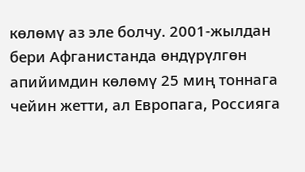көлөмү аз эле болчу. 2001-жылдан бери Афганистанда өндүрүлгөн апийимдин көлөмү 25 миң тоннага чейин жетти, ал Европага, Россияга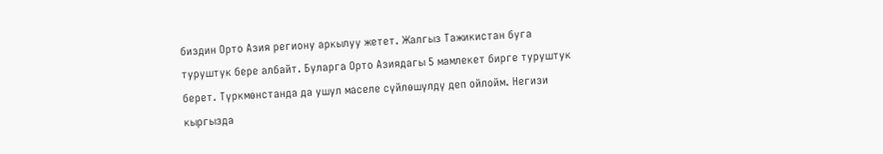биздин Орто Азия региону аркылуу жетет. Жалгыз Тажикистан буга туруштук бере албайт. Буларга Орто Азиядагы 5 мамлекет бирге туруштук берет. Түркмөнстанда да ушул маселе сүйлөшүлдү деп ойлойм. Негизи кыргызда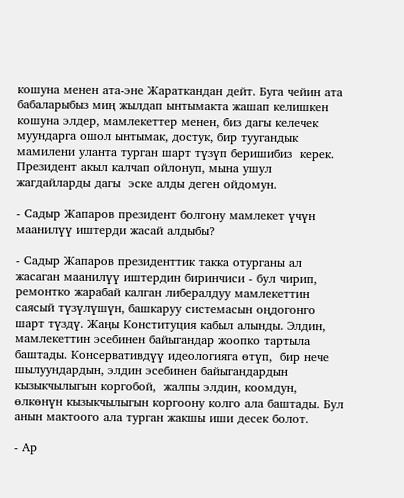кошуна менен ата-эне Жараткандан дейт. Буга чейин ата бабаларыбыз миң жылдап ынтымакта жашап келишкен кошуна элдер, мамлекеттер менен, биз дагы келечек муундарга ошол ынтымак, достук, бир туугандык мамилени уланта турган шарт түзүп беришибиз  керек. Президент акыл калчап ойлонуп, мына ушул жагдайларды дагы  эске алды деген ойдомун.

- Садыр Жапаров президент болгону мамлекет үчүн маанилүү иштерди жасай алдыбы?

- Садыр Жапаров президенттик такка отурганы ал жасаган маанилүү иштердин биринчиси - бул чирип, ремонтко жарабай калган либералдуу мамлекеттин саясый түзүлүшүн, башкаруу системасын оңдогонго шарт түздү. Жаңы Конституция кабыл алынды. Элдин, мамлекеттин эсебинен байыгандар жоопко тартыла баштады. Консервативдүү идеологияга өтүп,  бир нече шылуундардын, элдин эсебинен байыгандардын кызыкчылыгын коргобой,  жалпы элдин, коомдун, өлкөнүн кызыкчылыгын коргоону колго ала баштады. Бул анын мактоого ала турган жакшы иши десек болот.

- Ар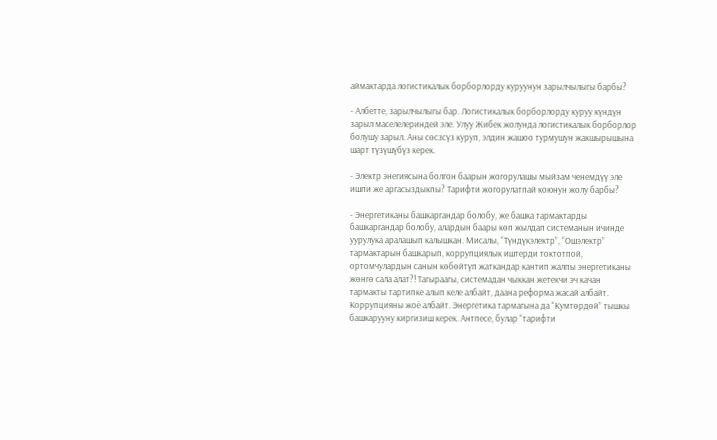аймактарда логистикалык борборлорду куруунун зарылчылыгы барбы?

- Албетте, зарылчылыгы бар. Логистикалык борборлорду куруу күндүн зарыл маселелериндей эле. Улуу Жибек жолунда логистикалык борборлор болушу зарыл. Аны сөсзсүз куруп, элдин жашоо турмушун жакшырышына шарт түзүшүбүз керек.

- Электр энегиясына болгон баарын жогорулашы мыйзам ченемдүү эле ишпи же аргасыздыкпы? Тарифти жогорулатпай коюнун жолу барбы?

- Энергетиканы башкаргандар болобу, же башка тармактарды башкаргандар болобу, алардын баары көп жылдап системанын ичинде уурулука аралашып калышкан. Мисалы, “Түндүкэлектр”, “Ошэлектр” тармактарын башкарып, коррупциялык иштерди токтотпой, ортомчулардын санын көбөйтүп жаткандар кантип жалпы энергетиканы жөнгө сала алат?! Тагыраагы, системадан чыккан жетекчи эч качан тармакты тартипке алып келе албайт, даана реформа жасай албайт. Коррупцияны жоё албайт. Энергетика тармагына да “Кумтөрдөй” тышкы башкарууну киргизиш керек. Антпесе, булар “тарифти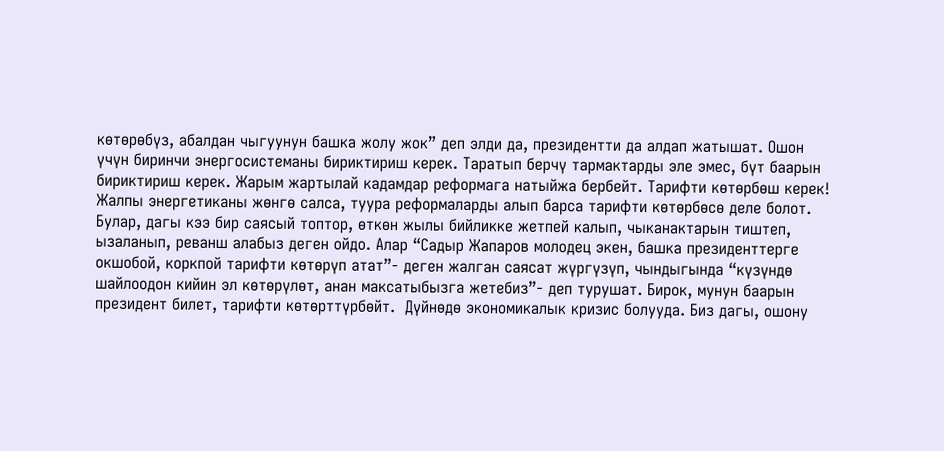көтөрөбүз, абалдан чыгуунун башка жолу жок” деп элди да, президентти да алдап жатышат. Ошон үчүн биринчи энергосистеманы бириктириш керек. Таратып берчү тармактарды эле эмес, бүт баарын бириктириш керек. Жарым жартылай кадамдар реформага натыйжа бербейт. Тарифти көтөрбөш керек! Жалпы энергетиканы жөнгө салса, туура реформаларды алып барса тарифти көтөрбөсө деле болот. Булар, дагы кээ бир саясый топтор, өткөн жылы бийликке жетпей калып, чыканактарын тиштеп, ызаланып, реванш алабыз деген ойдо. Алар “Садыр Жапаров молодец экен, башка президенттерге окшобой, коркпой тарифти көтөрүп атат”- деген жалган саясат жүргүзүп, чындыгында “күзүндө шайлоодон кийин эл көтөрүлөт, анан максатыбызга жетебиз”- деп турушат. Бирок, мунун баарын президент билет, тарифти көтөрттүрбөйт.  Дүйнөдө экономикалык кризис болууда. Биз дагы, ошону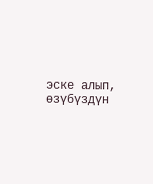эске алып, өзүбүздүн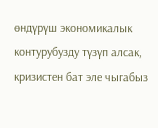өндүрүш экономикалык контурубузду түзүп алсак, кризистен бат эле чыгабыз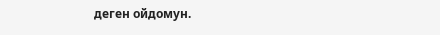деген ойдомун.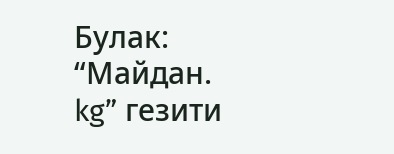Булак: “Майдан. kg” гезити